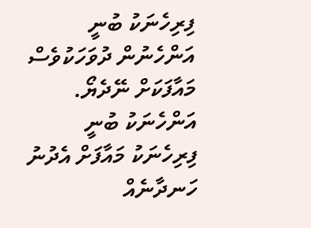ފިރިހެނަކު ބުނީ އަންހެނުން ދުވަހަކުވެސް މައާފަކަށް ނޭދެޔޯ. އަންހެނަކު ބުނީ ފިރިހެނަކު މައާފަށް އެދުނު ހަނދާނެއް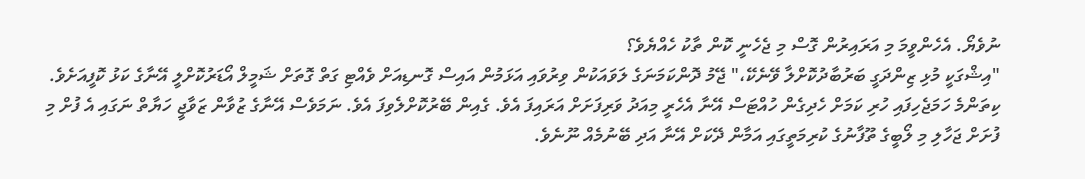ނުވެޔޯ. އެހެންވީމަ މި އަރައިރުން ގޮސް މި ޖެހެނީ ކޮން ތާކު ހެއްޔެވެ؟
"އިޝްގަކީ މުޅި ޒިންދަގީ ބަރުބާދުކޮށްލާ ވޭނެކޭ،" ޖޭމު ދޮންކަމަނަގެ ލަވައަކުން ވިރުވައި އަޅަމުން އައިސް ގޮނޑިއަށް ވެއްޓި ގަތް ގޮތަށް ޝަމީލް އޯޑަރުކޮށްލީ އޭނާގެ ކަޅު ކޮފީއަށެވެ.
ކިތަންމެ ހަމަޖެހިފައި ހުރި ކަމަށް ހެދިގެން ހުއްޓަސް އޭނާ އެހެރީ މިއަދު ވަރިފަށަށް އަރައިފަ އެވެ. ގެއިން ބޭރުކޮށްލެވިފަ އެވެ. ނަމަވެސް އޭނާގެ ޒުވާން ޒަވާޖީ ހަޔާތް ނަގައި އެ ފުށް މި ފުށަށް ޖަހާލި މި ލޯބީގެ ތޫފާނުގެ ކުރިމަތީގައި އަމާން ދޭކަށް އޭނާ އަދި ބޭނުމެއް ނޫނެވެ.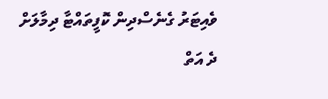ވެއިޓަރު ގެނެސްދިން ކޮފީތައްޓާ ދިމާލަށް ދެ އަތް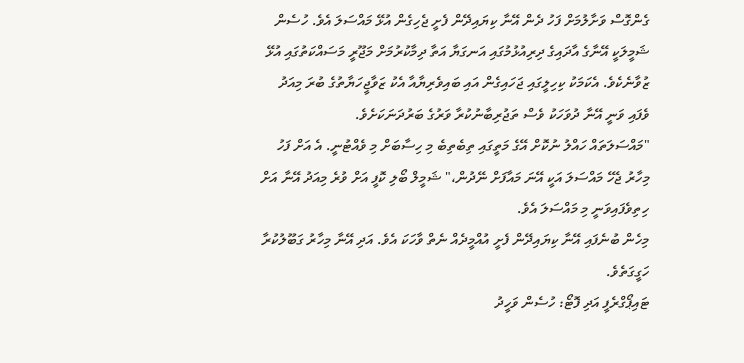ގެންގޮސް ވަށާލުމަށް ފަހު ދެން އޭނާ ކިޔައިދޭން ފެށީ ޖެހިގެން އުޅޭ މައްސަލަ އެވެ. ހުސެން ޝަމީލަކީ އޭނާގެ އާދައިގެ ދިރިއުޅުމުގައި އަނގަޔާ އަތާ ދިމާކުރުމަށް މަޖޫރީ މަސައްކަތުގައި އުޅޭ ޒުވާނެކެވެ. އެކަމަކު ކިހިލީގައި ޖަހައިގެން އައި ބައިވެރިޔާއާ އެކު ޒަވާޖީހަޔާތުގެ ބުރަ މިއަދު ވެފައި ވަނީ އޭނާ ދުވަހަކު ވެސް ތަޖުރިބާނުކުރާ ވަރުގެ ބަރުދަނަކަށެވެ.
"މައްސަލަތައް ހައްލު ނުކޮށް އޭގެ މަތީގައި ތިބެތިބެ މި ހިސާބަށް މި ވެއްޓުނީ. އެ އަށް ފަހު މިހާރު ޖެހޭ މައްސަލަ އަކީ އޭނަ މައާފަށް ނޭދުން،" ޝަމީލް ބޯލި ކޮފީ އަށް ވުރެ މިއަދު އޭނާ އަށް ހިތިވެފައިވަނީ މި މައްސަލަ އެވެ.
މިހެން ބުނެފައި އޭނާ ކިޔައިދޭން ފެށީ އުއްމީދެއް ނެތް ވާހަކަ އެވެ. އަދި އޭނާ މިހާރު ގަބޫލުކުރާ ހަގީގަތެވެ.
ޓައިޕޯގްރެފީ އަދި ފޮޓޯ: ހުސެން ވަހީދު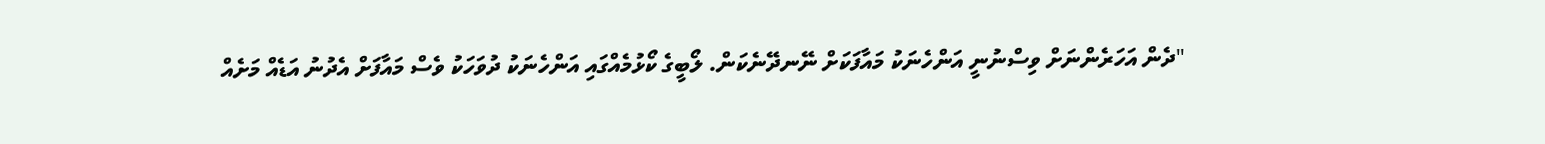"ދެން އަހަރެންނަށް ވިސްނުނީ އަންހެނަކު މައާފަކަށް ނޭނދޭނެކަން. ލޯބީގެ ކޯޅުމެއްގައި އަންހެނަކު ދުވަހަކު ވެސް މައާފަށް އެދުނު އަޑެއް މަށެއް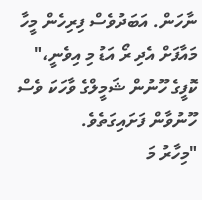ނާހަން. އަބަދުވެސް ފިރިހެން މީހާ މައާފަށް އެދި ރޯ އަޑު މި އިވެނީ،" ކޮފީގެ ހޫނުން ޝަމީލްގެ ވާހަކަ ވެސް ހޫނުވާން ފަށައިގަތެވެ.
"މިހާރު މަ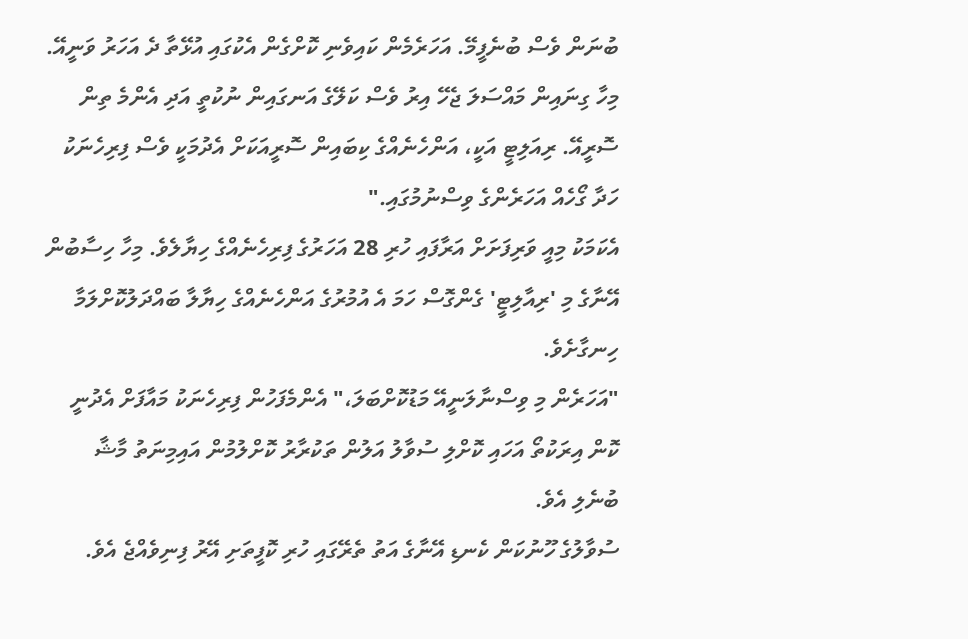ބުނަން ވެސް ބުނެފީމޭ. އަހަރެމެން ކައިވެނި ކޮށްގެން އެކުގައި އުޅޭތާ ދެ އަހަރު ވަނީއޭ. މިހާ ގިނައިން މައްސަލަ ޖެހޭ އިރު ވެސް ކަލޭގެ އަނގައިން ނުކުތީ އަދި އެންމެ ތިން ސޮރީއޭ. ރިއަލިޓީ އަކީ، އަންހެނެއްގެ ކިބައިން ސޮރީއަކަށް އެދުމަކީ ވެސް ފިރިހެނަކު ހަދާ ގޯހެއް އަހަރެންގެ ވިސްނުމުގައި."
އެކަމަކު މިއީ ވަރިފަށަށް އަރާފައި ހުރި 28 އަހަރުގެ ފިރިހެނެއްގެ ހިޔާލެވެ. މިހާ ހިސާބުން އޭނާގެ މި 'ރިއާލިޓީ' ގެންގޮސް ހަމަ އެ އުމުރުގެ އަންހެނެއްގެ ހިޔާލާ ބައްދަލުކޮށްލަމާ ހިނގާށެވެ.
"އަހަރެން މި ވިސްނާލަނީއޭ މަޑުކޮށްބަލަ،" އެންމެފަހުން ފިރިހެނަކު މައާފަށް އެދުނީ ކޮން އިރަކުތޯ އަހައި ކޮށްލި ސުވާލު އަލުން ތަކުރާރު ކޮށްލުމުން އައިމިނަތު މާޝާ ބުނެލި އެވެ.
ސުވާލުގެ ހޫނުކަން ކެނޑި އޭނާގެ އަތު ތެރޭގައި ހުރި ކޮފީތަށި އޭރު ފިނިވެއްޖެ އެވެ.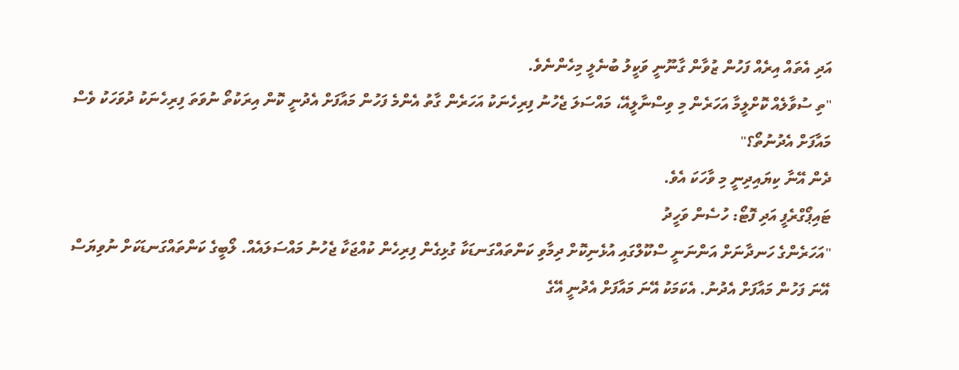އަދި އެތައް އިރެއް ފަހުން ޒުވާން ގާނޫނީ ވަކީލު ބުނެލީ މިހެންނެވެ.
"ތި ސުވާލެއް ކޮށްލީމާ އަހަރެން މި ވިސްނާލީއޭ، މައްސަލަ ޖެހުނު ފިރިހެނަކު އަހަރެން ގާތު އެންމެ ފަހުން މައާފަށް އެދުނީ ކޮން އިރަކުތޯ ނުވަތަ ފިރިހެނަކު ދުވަހަކު ވެސް މައާފަށް އެދުނުތޯ؟"
ދެން އޭނާ ކިޔައިދިނީ މި ވާހަކަ އެވެ.
ޓައިޕޯގްރެފީ އަދި ފޮޓޯ: ހުސެން ވަހީދު
"އަހަރެންގެ ހަނދާނަށް އަންނަނީ ސްކޫލްގައި އުޅެނިކޮށް ދިމާވި ކަންތައްގަނޑަކާ ގުޅިގެން ފިރިހެން ކުއްޖަކާ ޖެހުނު މައްސަލައެއް. ލޯބީގެ ކަންތައްގަނޑަކަށް ނުވިޔަސް އޭނަ ފަހުން މައާފަށް އެދުނު. އެކަމަކު އޭނަ މައާފަށް އެދުނީ އޭގެ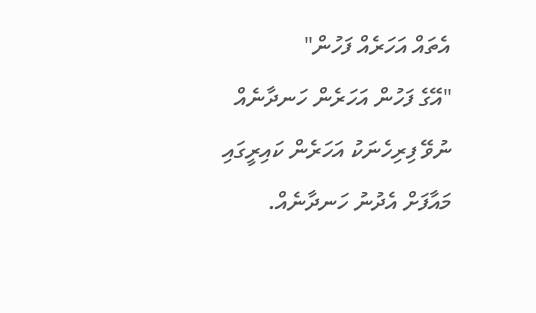އެތައް އަހަރެއް ފަހުން"
"އޭގެ ފަހުން އަހަރެން ހަނދާނެއް ނުވޭ ފިރިހެނަކު އަހަރެން ކައިރީގައި މައާފަށް އެދުނު ހަނދާނެއް.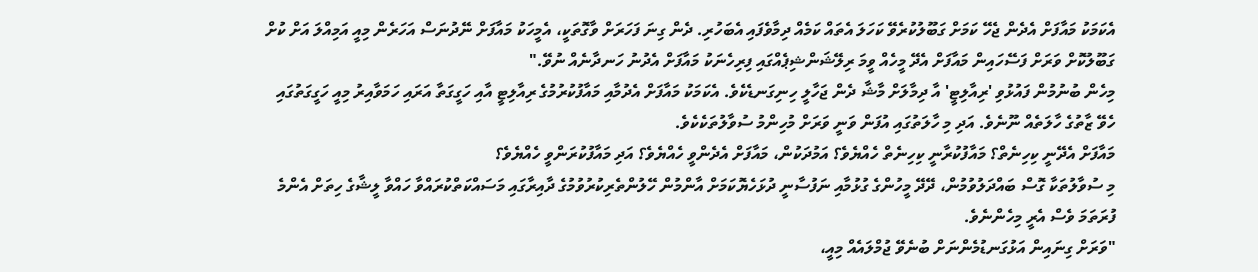އެކަމަކު މައާފަށް އެދެން ޖެހޭ ކަމަށް ގަބޫލުކުރެވޭ ކަހަލަ އެތައް ކަމެއް ދިމާވެފައި އެބަހުރި. ދެން ގިނަ ފަހަރަށް ވާގޮތަކީ، އެމީހަކު މައާފަށް ނޭދުނަސް އަހަރެން މިއީ އަމިއްލަ އަށް ކުށް ގަބޫލުކޮށް ވަރަށް ފަސޭހައިން މައާފަށް އެދޭ މީހެއް ވީމަ ރިލޭޝަންޝިޕެއްގައި ފިރިހެނަކު މައާފަށް އެދުނު ހަނދާނެއް ނުވޭ."
މިހެން ބުނުމުން ފައުޅުވި 'ރިއާލިޓީ' އާ ދިމާލަށް މާޝާ ދެން ޖަހާލީ ހިނިގަނޑެކެވެ. އެކަމަކު މައާފަށް އެދުމާއި މައާފުކުރުމުގެ ރިއާލިޓީ އާއި ހަގީގަތާ އަރައި ހަމަވާއިރު މިއީ ހަގީގަތުގައި ހެވޭ ޒާތުގެ ހާލަތެއް ނޫނެވެ. އަދި މި ހާލަތުގައި އުފަން ވަނީ ވަރަށް މުހިންމު ސުވާލުތަކެކެވެ.
މައާފަށް އެދޭނީ ކިހިނެތް؟ މައާފުކުރާނީ ކިހިނެތް ހެއްޔެވެ؟ އަމުދަކުން، މައާފަށް އެދެންވީ ހެއްޔެވެ؟ އަދި މައާފުކުރަންވީ ހެއްޔެވެ؟
މި ސުވާލުތަކާ ގޮސް ބައްދަލުވުމުން، ދޭދޭ މީހުންގެ ގުޅުމާއި ނަފުސާނީ ދުޅަހެޔޮކަމަށް އާންމުން ހޭލުންތެރިކުރުވުމުގެ ދާއިރާގައި މަސައްކަތްކުރައްވާ ހައްވާ ލީޝާގެ ހިތަށް އެންމެ ފުރަތަމަ ވެސް އެރީ މިހެންނެވެ.
"ވަރަށް ގިނައިން އަޅުގަނޑުމެންނަށް ބުނެވޭ ޖުމްލައެއް މިއީ،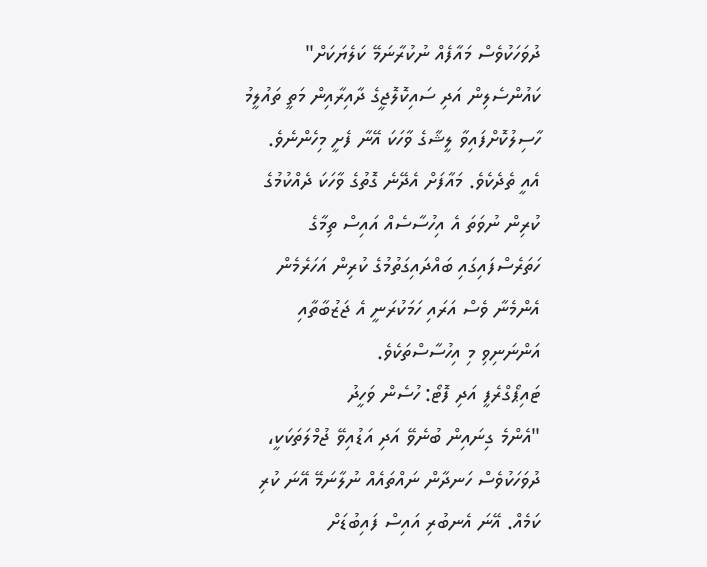ދުވަހަކުވެސް މައާފެއް ނުކުރާނަމޭ ކަލެޔަކަށް" ކައުންސެލިން އަދި ސައިކޮލޮޖީގެ ދާއިރާއިން މަތީ ތައުލީމު ހާސިލުކޮށްފައިވާ ލީޝާގެ ވާހަކަ އޭނާ ފެށީ މިހެންނެވެ.
އެއީ ތެދެކެވެ. މައާފަށް އެދޭނެ ގޮތުގެ ވާހަކަ ދެއްކުމުގެ ކުރިން ނުވަތަ އެ އިހުސާސެއް އައިސް ތިމާގެ ހަތަރެސްފައިގައި ބައްދައިގަތުމުގެ ކުރިން އަހަރެމެން އެންމެނާ ވެސް އަރައި ހަމަކުރަނީ އެ ޖަޒުބާތާއި އަންނަނިވި މި އިހުސާސްތަކެވެ.
ޓައިޕޯގްރެފީ އަދި ފޮޓޯ: ހުސެން ވަހީދު
"އެންމެ ގިނައިން ބުނެވޭ އަދި އަޑުއިވޭ ޖުމްލަތަކަކީ، ދުވަހަކުވެސް ހަނދާން ނައްތައެއް ނުލާނަމޭ އޭނަ ކުރި ކަމެއް. އޭނަ އެނބުރި އައިސް ފައިބުޑަށް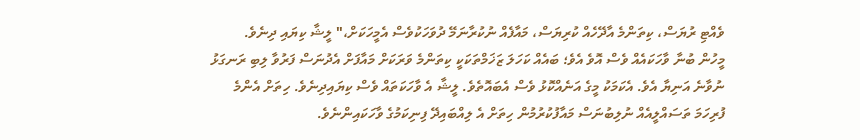ވެއްޓި ރުޔަސް، ކިތަންމެ އާދޭހެއް ކުރިޔަސް، މައާފެއް ނުކުރާނަމޭ ދުވަހަކުވެސް އެމީހަކަށް،" ލީޝާ ކިޔައި ދިނެވެ.
މީހުން ބުނާ ވާހަކައެއް ވެސް އޮވެ އެވެ؛ ބައެއް ކަހަލަ ޒަޚަމްތަކަކީ ކިތަންމެ ވަރަކަށް މައާފަށް އެދުނަސް ފަރުވާ ލިބި ރަނގަޅު ނުވާނެ އަނިޔާ އެވެ. އެކަމަކު މީގެ އަނެއްކޮޅު ވެސް އެބައޮތެވެ. ލީޝާ އެ ވާހަކަތައް ވެސް ކިޔައިދިނެވެ. ހިތަށް އެންމެ ފުރިހަމަ ތަސައްލީއެއް ނުލިބުނަސް މައާފުކުރުމުން ހިތަށް އެ ލިއްބައިދޭ ފިނިކަމުގެ ވާހަކައިންނެވެ.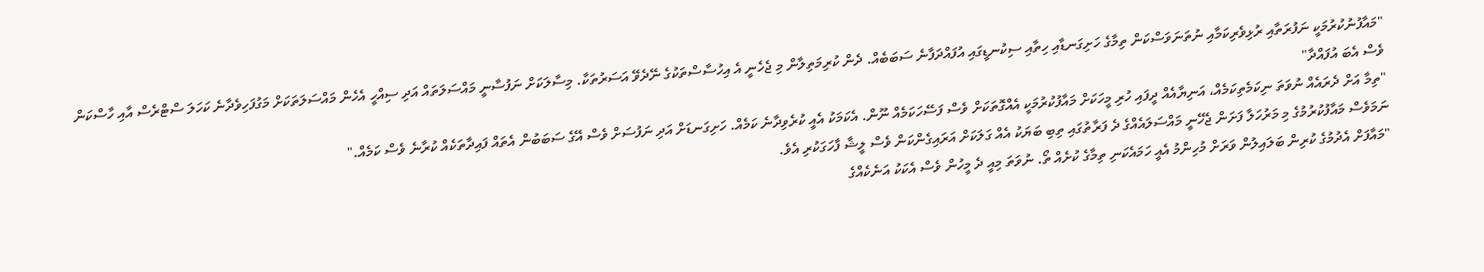"މައާފުނުކުރުމަކީ ނަފުރަތާއި ރުޅިވެރިކަމާއި ނުތަނަވަސްކަން ތިމާގެ ހަށިގަނޑާއި ހިތާއި ސިކުނޑީގައި އުފައްދަފާނެ ސަބަބެއް. ދެން ކުރިމަތިލާން މި ޖެހެނީ އެ އިހުސާސްތަކުގެ ނޭދެވޭ އަސަރުތަކާ. މިސާލަކަށް ނަފުސާނީ މައްސަލަތައް އަދި ސިއްހީ އެހެން މައްސަލަތަކަށް މަގުފަހިވެދާނެ ކަހަލަ ސްޓްރެސް އާއި ހާސްކަން ވެސް އެބަ އުފައްދާ"
"ތިމާ އަށް ދެރައެއް ނުވަތަ ނިކަމެތިކަމެއް، އަނިޔާއެއް ދީފައި ހުރި މީހަކަށް މައާފުކުރުމަކީ އެއްގޮތަކަށް ވެސް ފަސޭހަކަމެއް ނޫން. އެކަމަކު އެއީ ކުރެވިދާނެ ކަމެއް. ހަށިގަނޑަށް އަދި ނަފުސަށް ވެސް އޭގެ ސަބަބުން އެތައް ފައިދާތަކެއް ކުރާނެ ވެސް ކަމެއް."
ނަމަވެސް މައާފުކުރުމުގެ މި މަރުހަލާ ފަށަން ޖެހޭނީ މައްސަލައެއްގެ ދެ ފަރާތުގައި ތިބި ބަޔަކު އެއް ގަލަކަށް އަރައިގެންކަން ވެސް ލީޝާ ފާހަގަކުރި އެވެ.
"މައާފަށް އެދުމުގެ ކުރިން ބަލައިލުން ވަރަށް މުހިންމު އެއީ ހަމައެކަނި ތިމާގެ ކުށެއް ތޯ. ނުވަތަ މިއީ ދެ މީހުން ވެސް އެކަކު އަނެކެއްގެ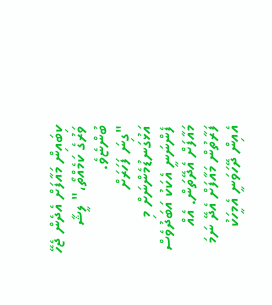ކިބައިން މައާފަށް އެދެން ޖެހޭ ވަރުގެ ކަމެއްތޯ،" ލީޝާ ބުންޏެވެ.
"ގިނަ ފަހަރަށް އަޅުގަނޑުމެންނަށް މި ފެންނަނީ އެކަކު އަބަދުވެސް މައާފަށް އެދޭތަން. އެއް ފަރާތުން މައާފަށް އެދޭ ނަމަ އެއިން ދޭހަވަނީ އެމީހަކު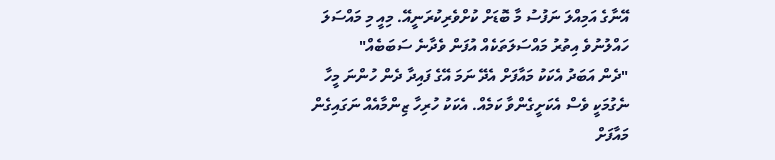އޭނާގެ އަމިއްލަ ނަފުސު މާ ބޮޑަށް ކުށްވެރިކުރަނީއޭ. މިއީ މި މައްސަލަ ހައްލުނުވެ އިތުރު މައްސަލަތަކެއް އުފަން ވެދާނެ ސަބަބެއް"
"ދެން އަބަދު އެކަކު މައާފަށް އެދޭ ނަމަ އޭގެ ފައިދާ ދެން ހުންނަ މީހާ ނެގުމަކީ ވެސް އެކަށީގެންވާ ކަމެއް. އެކަކު ހުރިހާ ޒިންމާއެއް ނަގައިގެން މައާފަށް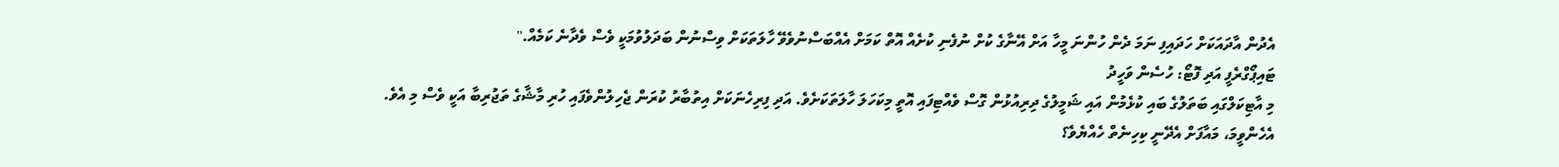އެދުން އާދައަކަށް ހަދައިފި ނަމަ ދެން ހުންނަ މީހާ އަށް އޭނާގެ ކުށް ނުފެނި ކުށެއް އޮތް ކަމަށް އެއްބަސްނުވެވޭ ހާލަތަކަށް ވިސްނުން ބަދަލުވުމަކީ ވެސް ވެދާނެ ކަމެއް."
ޓައިޕޯގްރެފީ އަދި ފޮޓޯ: ހުސެން ވަހީދު
މި އާޓިކަލްގައި ބަތަލުގެ ބައި ކުޅެމުން އައި ޝަމީލުގެ ދިރިއުޅުން ގޮސް ވެއްޓިފައި އޮތީ މިކަހަލަ ހާލަތަކަށެވެ. އަދި ފިރިހެނަކަށް އިތުބާރު ކުރަން ޖެހިލުންވެފައި ހުރި މާޝާގެ ތަޖުރިބާ އަކީ ވެސް މި އެވެ.
އެހެންވީމަ، މައާފަށް އެދޭނީ ކިހިނެތް ހެއްޔެވެ؟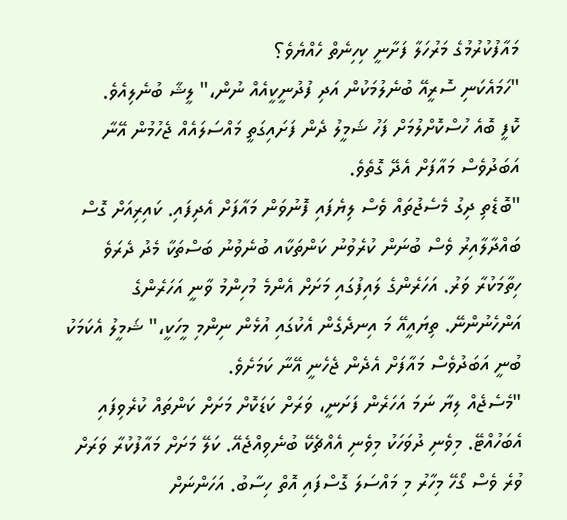މައާފުކުރުމުގެ މަރުހަލާ ފަށާނީ ކިހިނެތް ހެއްޔެވެ؟
"ހަމައެކަނި ސޮރީއޭ ބުނެލުމަކުން އަދި ފުދުނީކީއެއް ނުން،" ލީޝާ ބުނެލިއެވެ.
ކޮފީ ބޮއެ ހުސްކޮށްލުމަށް ފަހު ޝަމީލު ދެން ފަށައިގަތީ މައްސަލައެއް ޖެހުމުން އޭނާ އަބަދުވެސް މައާފަށް އެދޭ ގޮތެވެ.
"ބޮޑެތި ދިގު މެސެޖުތައް ވެސް ލިޔެފައި ފޮނުވަން މައާފަށް އެދިފައި. ކައިރިއަށް ގޮސް ބައްދާލާއިރު ވެސް ބުނަން ކުރެވުނު ކަންތަކާއ ބުނެވުނު ބަސްތަކާ މެދު ދެރަވެ ހިތާމަކުރާ ވަރު. އަހަރެންގެ ލައިފުގައި މަށަށް އެންމެ މުހިންމު ވާނީ އަހަރެންގެ އަންހެނުންނޭ. ތިޔައީއޭ މަ އިނދެގެން އެކުގައި އުޅެން ނިންމި މީހަކީ،" ޝަމީލު އެކަމަކު ބުނީ އަބަދުވެސް މައާފަށް އެދެން ޖެހެނީ އޭނާ ކަމަށެވެ.
"މެސެޖެއް ލިޔާ ނަމަ އަހަރެން ފަށަނީ، ވަރަށް ކަޑަކޮށް މަށަށް ކަންތައް ކުރެވިފައި އެބަހުއްޓޭ. މިވެނި ދުވަހަކު މިވެނި އެއްޗެކޭ ބުނެވިއްޖެއޭ. ކަލޭ މަށަށް މައާފުކުރާ ވަރަށް ވުރެ ވެސް ގޯހޭ މިހާރު މި މައްސަލަ ގޮސްފައި އޮތް ހިސާބު. އަހަންނަށް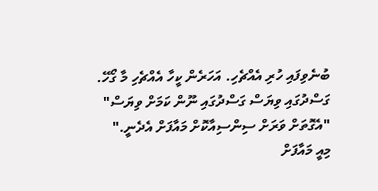ބުނެވިފައި ހުރި އެއްޗެހި. އަހަރެން ކީހާ އެއްޗެހި މާ ގޯހޭ. ގަސްދުގައި ވިޔަސް ގަސްދުގައި ނޫން ކަމަށް ވިޔަސް"
"އެގޮތަށް ވަރަށް ސިންސިއާކޮށް މައާފަށް އެދެނީ."
މިއީ މައާފަށް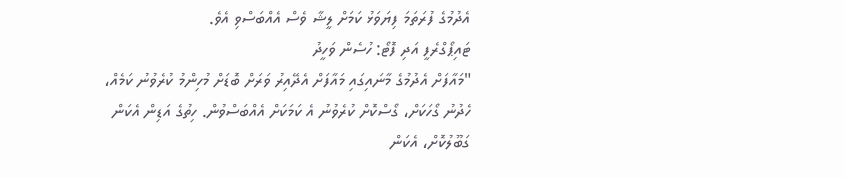އެދުމުގެ ފުރަތަމަ ފިޔަވަޅު ކަމަށް ލީޝާ ވެސް އެއްބަސްވި އެވެ.
ޓައިޕޯގްރެފީ އަދި ފޮޓޯ: ހުސެން ވަހީދު
"މައާފަށް އެދުމުގެ މާނައިގައި މައާފަށް އެދޭއިރު ވަރަށް ބޮޑަށް މުހިންމު ކުރެވުނު ކަމެއް، ހެދުނު ގޯހަކަށް، ގޯސްކޮށް ކުރެވުނު އެ ކަމަކަށް އެއްބަސްވުން. ހިތުގެ އަޑިން އެކަން ގަބޫލުކޮށް، އެކަން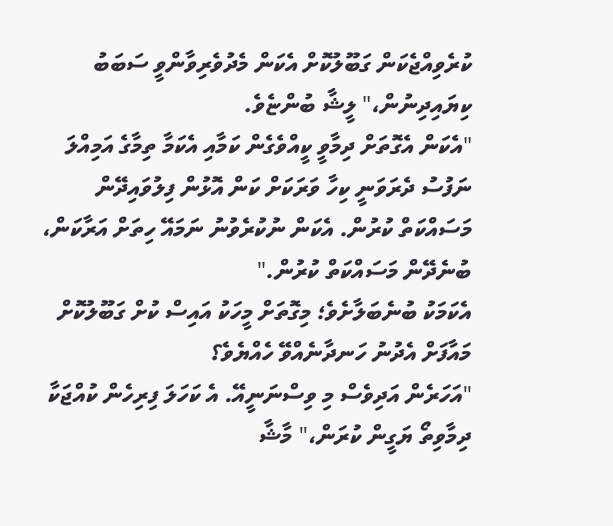ކުރެވިއްޖެކަން ގަބޫލުކޮށް އެކަން މެދުވެރިވާންވީ ސަބަބު ކިޔައިދިނުން،" ލީޝާ ބުންޏެވެ.
"އެކަން އެގޮތަށް ދިމާވީ ކީއްވެގެން ކަމާއި އެކަމާ ތިމާގެ އަމިއްލަ ނަފުސު ދެރަވަނީ ކިހާ ވަރަކަށް ކަން އޮޅުން ފިލުވައިދޭން މަސައްކަތް ކުރުން. އެކަން ނުކުރެވުނު ނަމައޭ ހިތަށް އަރާކަން، ބުނެދޭން މަސައްކަތް ކުރުން."
އެކަމަކު ބުނެބަލާށެވެ؛ މިގޮތަށް މީހަކު އައިސް ކުށް ގަބޫލުކޮށް މައާފަށް އެދުނު ހަނދާނެއްވޭ ހެއްޔެވެ؟
"އަހަރެން އަދިވެސް މި ވިސްނަނީއޭ. އެ ކަހަލަ ފިރިހެން ކުއްޖަކާ ދިމާވިތޯ ޔަގީން ކުރަން،" މާޝާ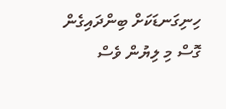ހިނިގަނޑަކަށް ބިންދައިގެން ގޮސް މި ލިޔުން ވެސް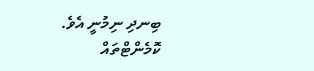ބިނދި ނިމުނީ އެވެ.
ކޮމެންޓްތައް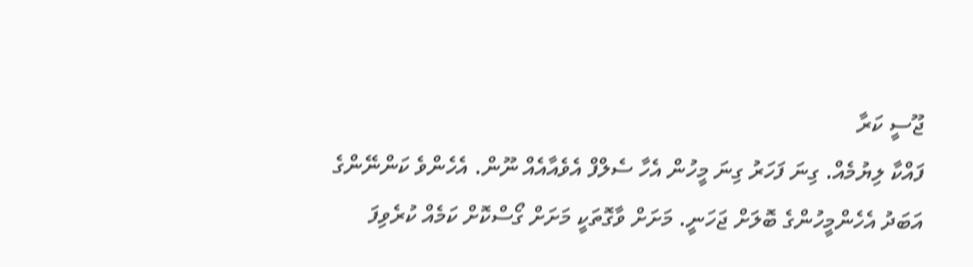ޖޫސީ ކަރާ
ފައްކާ ލިޔުމެއް. ގިނަ ފަހަރު ގިނަ މީހުން އެހާ ސެލްފް އެވެއާއެއް ނޫން. އެހެންވެ ކަންނޭންގެ އަބަދު އެހެންމީހުންގެ ބޮލަށް ޖަހަނީ. މަށަށް ވާގޮތަކީ މަށަށް ގޯސްކޮށް ކަމެއް ކުރެވިފަ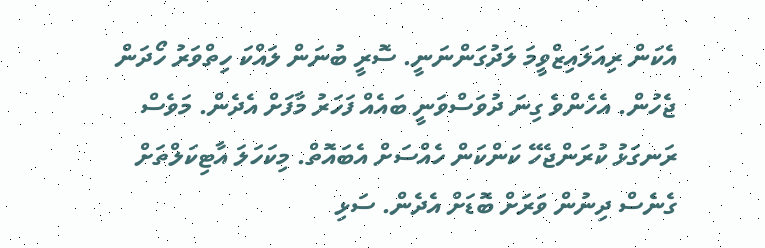އެކަން ރިއަލައިޒްވީމަ ލަދުގަންނަނީ. ސޮރީ ބުނަން ލައްކަ ހިތްވަރު ހޯދަން ޖެހުން. އެހެންވެ ގިނަ ދުވަސްވަނީ ބައެއް ފަހަރު މާފަށް އެދެން. މަވެސް ރަނގަޅު ކުރަންޖެހޭ ކަންކަން ހެއްސަށް އެބައޮތް. މިކަހަލަ އާޓިކަލްތަށް ގެނެސް ދިނުން ވަރަށް ބޮޑަށް އެދެން. ސަޅި